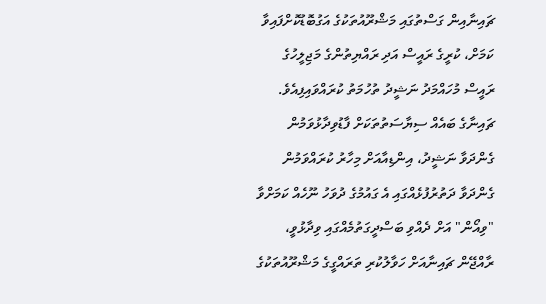ޗައިނާއިން ގަސްތުގައި މަޝްރޫއުތަކުގެ އަގުބޮޑުކޮށްފައިވާ ކަމަށް، ކުރީގެ ރައީސް އަދި ރައްޔިތުންގެ މަޖިލީހުގެ ރައީސް މުހައްމަދު ނަޝީދު ތުހުމަތު ކުރައްވައިފިއެވެ.
ޗައިނާގެ ބައެއް ސިޔާސަތުތަކަށް ފާޑުވިދާޅުވަމުން ގެންދަވާ ނަޝީދު، އިންޑިއާއަށް މިހާރު ކުރައްވަމުން ގެންދަވާ ދަތުރުފުޅެއްގައި އެ ގައުމުގެ ދުވަހު ނޫހެއް ކަމަށްވާ "ވިއޯން" އަށް ދެއްވި ބަސްދީގަތުމެއްގައި ވިދާޅުވީ، ރާއްޖޭން ޗައިނާއަށް ހަވާލުކުރި ތަރައްގީގެ މަޝްރޫއުތަކުގެ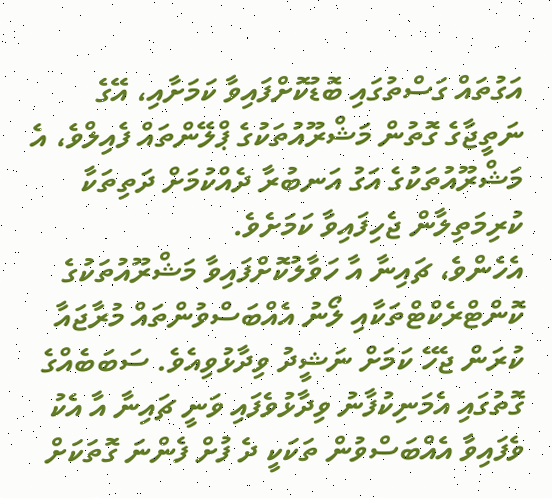އަގުތައް ގަސްތުގައި ބޮޑުކޮށްފައިވާ ކަމަށާއި، އޭގެ ނަތީޖާގެ ގޮތުން މަޝްރޫއުތަކުގެ ޕްލޭންތައް ފެއިލްވެ، އެ މަޝްރޫއުތަކުގެ އަގު އަނބުރާ ދެއްކުމަށް ދަތިތަކާ ކުރިމަތިލާން ޖެހިފައިވާ ކަމަށެވެ.
އެހެންވެ، ޗައިނާ އާ ހަވާލުކޮށްފައިވާ މަޝްރޫއުތަކުގެ ކޮންޓްރެކްޓްތަކާއި ލޯނު އެއްބަސްވުންތައް މުރާޖައާ ކުރަން ޖެހޭ ކަމަށް ނަޝީދު ވިދާޅުވިއެވެ. ސަބަބެއްގެ ގޮތުގައި އެމަނިކުފާނު ވިދާޅުވެފައި ވަނީ ޗައިނާ އާ އެކު ވެފައިވާ އެއްބަސްވުން ތަކަކީ ދެ ފުށް ފެންނަ ގޮތަކަށް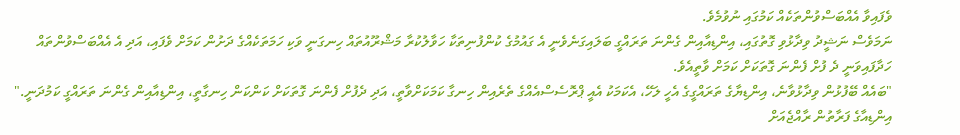ވެފައިވާ އެއްބަސްވުންތަކެއް ކަމުގައި ނުވުމެވެ.
ނަމަވެސް ނަޝީދު ވިދާޅުވި ގޮތުގައި، އިންޑިއާއިން ގެންނަ ތަރައްގީ ބަލައިގަނެވެނީ އެ ގައުމުގެ ކުންފުނިތަކާ ހަވާލުކުރާ މަޝްރޫއުތައް ހިނގަނީ ވަކި ހަމަތަކެއްގެ ދަށުން ކަމަށް ވެފައި، އަދި އެ އެއްބަސްވުންތައް ހަދާފައިވަނީ ދެ ފުށް ފެންނަ ގޮތަކަށް ކަމަށް ވާތީއެވެ.
"ބައެއް ބޭފުޅުން ވިދާޅުވާނެ، އިންޑިޔާގެ ތަރައްގީގެ އެހީ ލަހޭ، އެކަމަކު އެއީ ޕްރޮސެސްއެއްގެ ތެރެއިން ހިނގާ ކަމަކަށްވާތީ، އަދި ދެފުށް ފެންނަ ގޮތަކަށް ކަންކަން ހިނގާތީ، އިންޑިއާއިން ގެންނަ ތަރައްގީ ކަމުދަނީ." އިންޑިއާގެ ފަރާތުން ރާއްޖެއަށް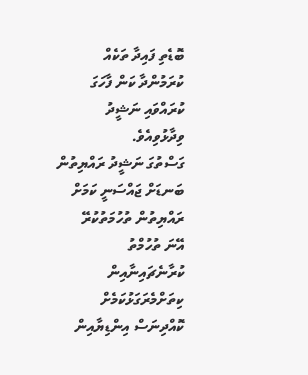ބޮޑެތި ފައިދާ ތަކެއް ކުރަމުންދާ ކަން ފާހަގަ ކުރައްވައި ނަޝީދު ވިދާޅުވިއެވެ.
ގަސްތުގަ ނަޝީދު ރައްޔިތުން ބަނޑަށް ޖައްސަނީ ކަމަށް ރައްޔިތުން ތުހުމަތުކުރޭ
އޭނަ ތުހުމްތު ކުރާނެޗައިނާއިން ކިތަށްމެރަގަޅުކަމެށް ކޮއްދިނަސް އިންޑިޔާއިން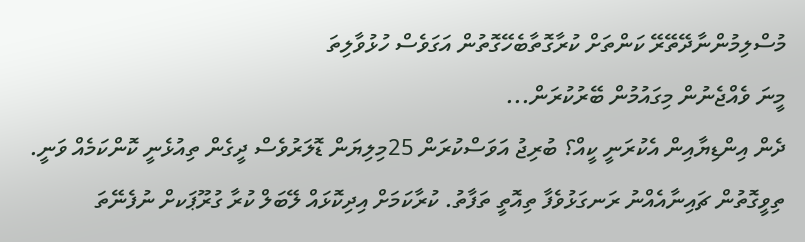މުސްލިމުންނާދޭތޭރޭ ކަންތަށް ކުރާގޮތާބެހޭގޮތުން އަގަވެސް ހުޅުވާލިތަ
މީނަ ވެއްޖެނުން މިގައުމުން ބޭރުކުރަން...
ދެން އިންޑިޔާއިން އެކުރަނީ ކީއް؟ ބުރިޖު އަވަސްކުރަން 25މިލިޔަން ޑޮލަރުވެސް ދީގެން ތިއުޅެނީ ކޮންކަމެއް ވަނީ.
ތިވީގޮތުން ޗައިނާއެއްނު ރަނގަޅުވެފާ ތިއޮތީ ތަފާތު. ކުރާކަމަށް އިދިކޮޅައް ލޭބަލް ކުރާ ގުރޫޕަކށް ނުފެނޭތަ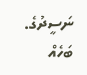ނަސީދުގެ. ބަހެއް